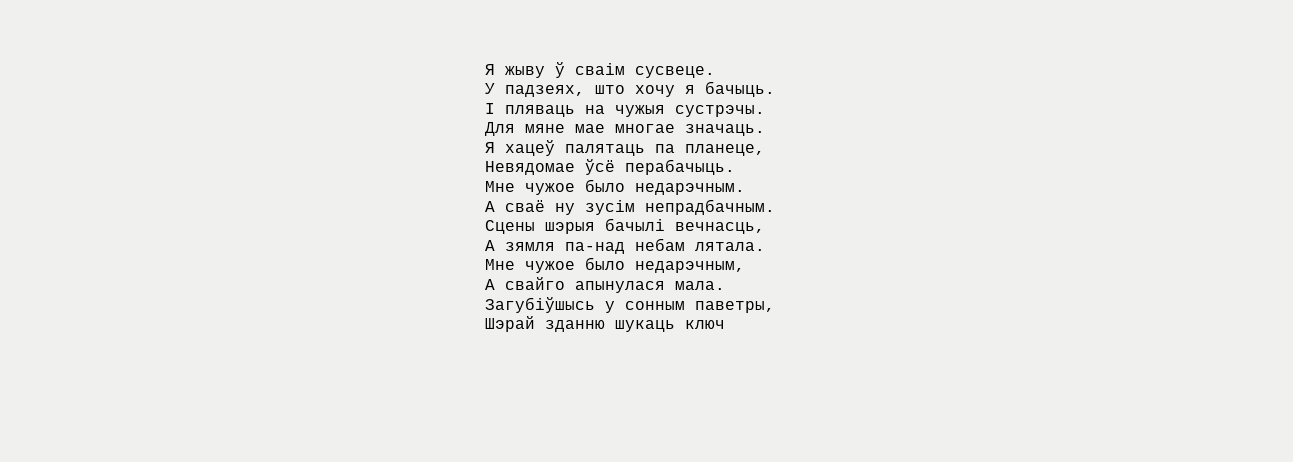Я жыву ў сваім сусвеце.
У падзеях, што хочу я бачыць.
І пляваць на чужыя сустрэчы.
Для мяне мае многае значаць.
Я хацеў палятаць па планеце,
Невядомае ўсё перабачыць.
Мне чужое было недарэчным.
А сваё ну зусім непрадбачным.
Сцены шэрыя бачылі вечнасць,
А зямля па-над небам лятала.
Мне чужое было недарэчным,
А свайго апынулася мала.
Загубіўшысь у сонным паветры,
Шэрай зданню шукаць ключ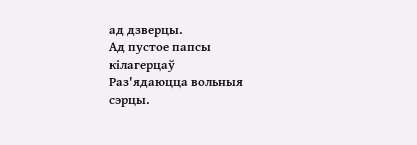ад дзверцы.
Ад пустое папсы кілагерцаў
Раз'ядаюцца вольныя сэрцы.